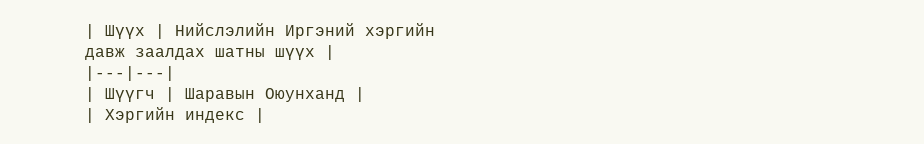| Шүүх | Нийслэлийн Иргэний хэргийн давж заалдах шатны шүүх |
|---|---|
| Шүүгч | Шаравын Оюунханд |
| Хэргийн индекс |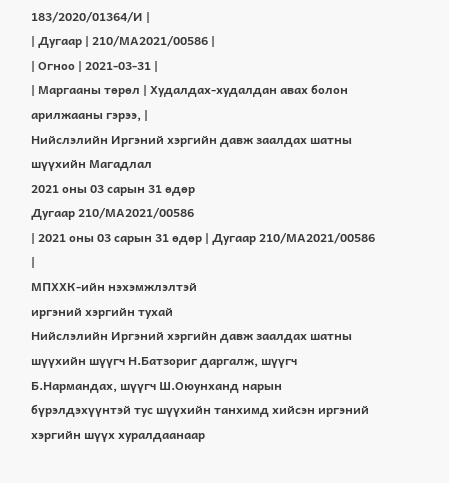183/2020/01364/И |
| Дугаар | 210/МА2021/00586 |
| Огноо | 2021-03-31 |
| Маргааны төрөл | Худалдах-худалдан авах болон арилжааны гэрээ, |
Нийслэлийн Иргэний хэргийн давж заалдах шатны шүүхийн Магадлал
2021 оны 03 сарын 31 өдөр
Дугаар 210/МА2021/00586
| 2021 оны 03 сарын 31 өдөр | Дугаар 210/МА2021/00586 |
МПХХК-ийн нэхэмжлэлтэй
иргэний хэргийн тухай
Нийслэлийн Иргэний хэргийн давж заалдах шатны шүүхийн шүүгч Н.Батзориг даргалж, шүүгч Б.Нармандах, шүүгч Ш.Оюунханд нарын бүрэлдэхүүнтэй тус шүүхийн танхимд хийсэн иргэний хэргийн шүүх хуралдаанаар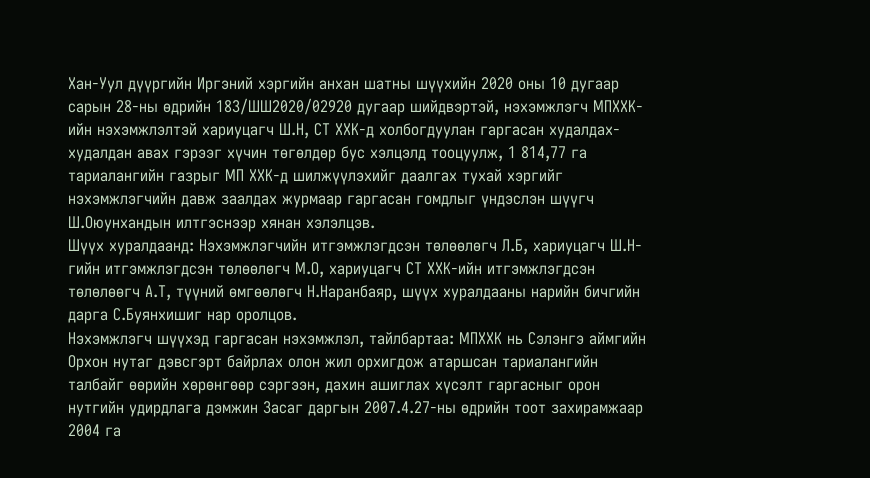Хан-Уул дүүргийн Иргэний хэргийн анхан шатны шүүхийн 2020 оны 10 дугаар сарын 28-ны өдрийн 183/ШШ2020/02920 дугаар шийдвэртэй, нэхэмжлэгч МПХХК-ийн нэхэмжлэлтэй хариуцагч Ш.Н, СТ ХХК-д холбогдуулан гаргасан худалдах-худалдан авах гэрээг хүчин төгөлдөр бус хэлцэлд тооцуулж, 1 814,77 га тариалангийн газрыг МП ХХК-д шилжүүлэхийг даалгах тухай хэргийг нэхэмжлэгчийн давж заалдах журмаар гаргасан гомдлыг үндэслэн шүүгч Ш.Оюунхандын илтгэснээр хянан хэлэлцэв.
Шүүх хуралдаанд: Нэхэмжлэгчийн итгэмжлэгдсэн төлөөлөгч Л.Б, хариуцагч Ш.Н-гийн итгэмжлэгдсэн төлөөлөгч М.О, хариуцагч СТ ХХК-ийн итгэмжлэгдсэн төлөлөөгч А.Т, түүний өмгөөлөгч Н.Наранбаяр, шүүх хуралдааны нарийн бичгийн дарга С.Буянхишиг нар оролцов.
Нэхэмжлэгч шүүхэд гаргасан нэхэмжлэл, тайлбартаа: МПХХК нь Сэлэнгэ аймгийн Орхон нутаг дэвсгэрт байрлах олон жил орхигдож атаршсан тариалангийн талбайг өөрийн хөрөнгөөр сэргээн, дахин ашиглах хүсэлт гаргасныг орон нутгийн удирдлага дэмжин Засаг даргын 2007.4.27-ны өдрийн тоот захирамжаар 2004 га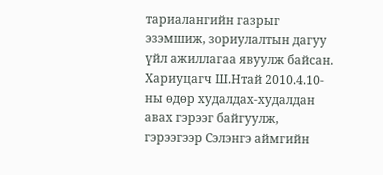тариалангийн газрыг эзэмшиж, зориулалтын дагуу үйл ажиллагаа явуулж байсан. Хариуцагч Ш.Нтай 2010.4.10-ны өдөр худалдах-худалдан авах гэрээг байгуулж, гэрээгээр Сэлэнгэ аймгийн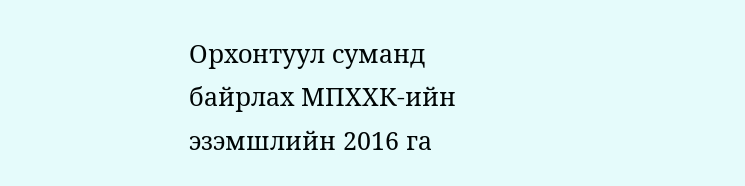Орхонтуул суманд байрлах МПХХК-ийн эзэмшлийн 2016 га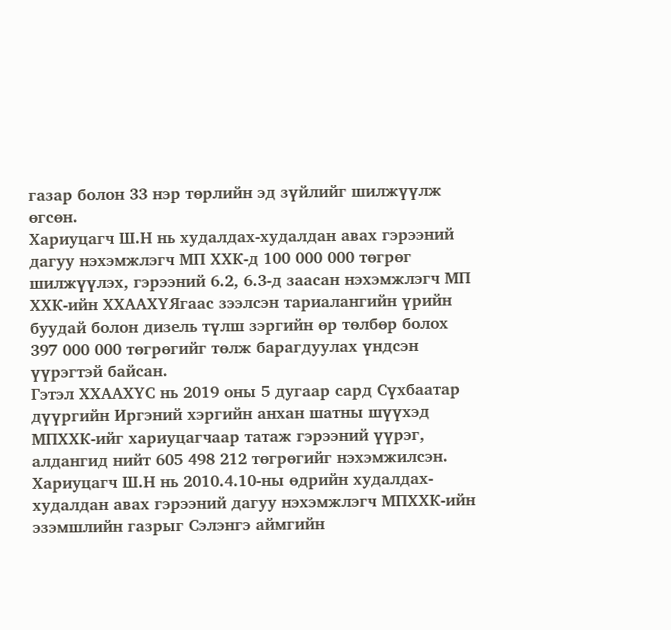газар болон 33 нэр төрлийн эд зүйлийг шилжүүлж өгсөн.
Хариуцагч Ш.Н нь худалдах-худалдан авах гэрээний дагуу нэхэмжлэгч МП ХХК-д 100 000 000 төгрөг шилжүүлэх, гэрээний 6.2, 6.3-д заасан нэхэмжлэгч МП ХХК-ийн ХХААХҮЯгаас зээлсэн тариалангийн үрийн буудай болон дизель түлш зэргийн өр төлбөр болох 397 000 000 төгрөгийг төлж барагдуулах үндсэн үүрэгтэй байсан.
Гэтэл ХХААХҮС нь 2019 оны 5 дугаар сард Сүхбаатар дүүргийн Иргэний хэргийн анхан шатны шүүхэд МПХХК-ийг хариуцагчаар татаж гэрээний үүрэг, алдангид нийт 605 498 212 төгрөгийг нэхэмжилсэн. Хариуцагч Ш.Н нь 2010.4.10-ны өдрийн худалдах-худалдан авах гэрээний дагуу нэхэмжлэгч МПХХК-ийн эзэмшлийн газрыг Сэлэнгэ аймгийн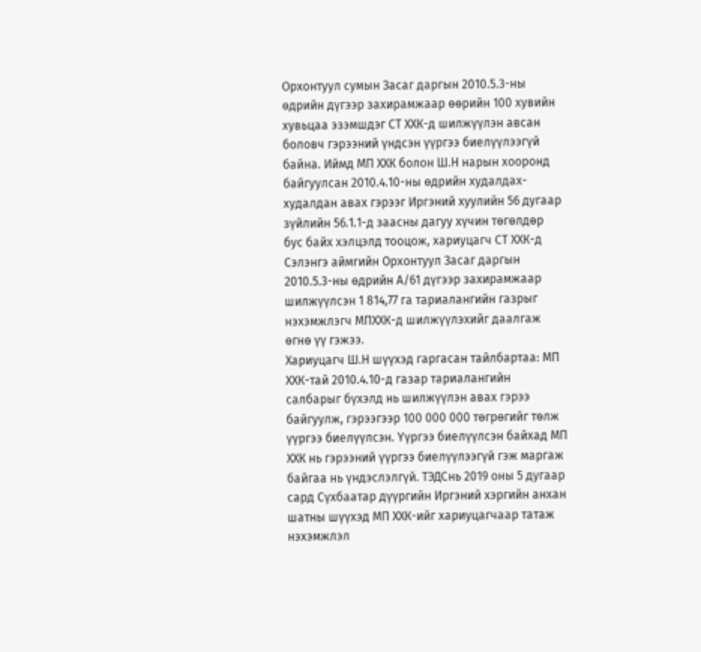Орхонтуул сумын Засаг даргын 2010.5.3-ны өдрийн дүгээр захирамжаар өөрийн 100 хувийн хувьцаа эзэмшдэг СТ ХХК-д шилжүүлэн авсан боловч гэрээний үндсэн үүргээ биелүүлээгүй байна. Иймд МП ХХК болон Ш.Н нарын хооронд байгуулсан 2010.4.10-ны өдрийн худалдах-худалдан авах гэрээг Иргэний хуулийн 56 дугаар зүйлийн 56.1.1-д заасны дагуу хүчин төгөлдөр бус байх хэлцэлд тооцож, хариуцагч СТ ХХК-д Сэлэнгэ аймгийн Орхонтуул Засаг даргын 2010.5.3-ны өдрийн А/61 дүгээр захирамжаар шилжүүлсэн 1 814,77 га тариалангийн газрыг нэхэмжлэгч МПХХК-д шилжүүлэхийг даалгаж өгнө үү гэжээ.
Хариуцагч Ш.Н шүүхэд гаргасан тайлбартаа: МП ХХК-тай 2010.4.10-д газар тариалангийн салбарыг бүхэлд нь шилжүүлэн авах гэрээ байгуулж, гэрээгээр 100 000 000 төгрөгийг төлж үүргээ биелүүлсэн. Үүргээ биелүүлсэн байхад МП ХХК нь гэрээний үүргээ биелүүлээгүй гэж маргаж байгаа нь үндэслэлгүй. ТЭДСнь 2019 оны 5 дугаар сард Сүхбаатар дүүргийн Иргэний хэргийн анхан шатны шүүхэд МП ХХК-ийг хариуцагчаар татаж нэхэмжлэл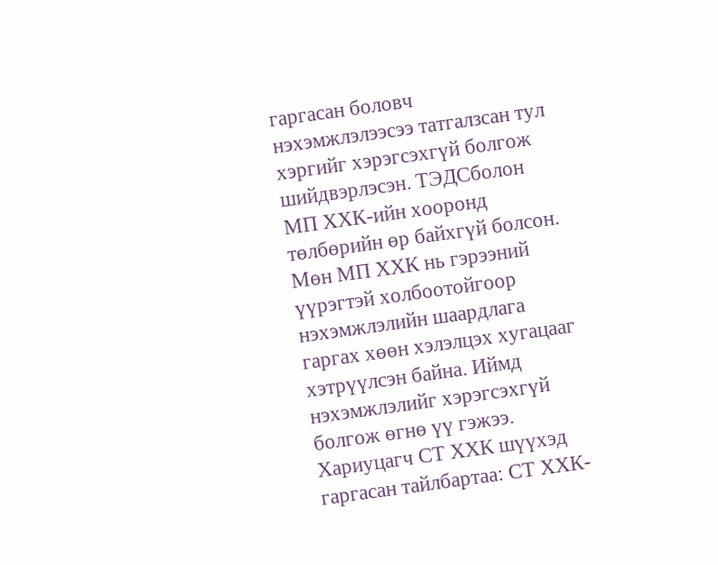гаргасан боловч нэхэмжлэлээсээ татгалзсан тул хэргийг хэрэгсэхгүй болгож шийдвэрлэсэн. ТЭДСболон МП ХХК-ийн хооронд төлбөрийн өр байхгүй болсон. Мөн МП ХХК нь гэрээний үүрэгтэй холбоотойгоор нэхэмжлэлийн шаардлага гаргах хөөн хэлэлцэх хугацааг хэтрүүлсэн байна. Иймд нэхэмжлэлийг хэрэгсэхгүй болгож өгнө үү гэжээ.
Хариуцагч СТ ХХК шүүхэд гаргасан тайлбартаа: СТ ХХК-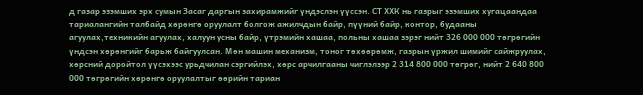д газар эзэмших эрх сумын Засаг даргын захирамжийг үндэслэн үүссэн. СТ ХХК нь газрыг эзэмших хугацаандаа тариалангийн талбайд хөрөнгө оруулалт болгож ажилчдын байр, пүүний байр, контор, будааны агуулах,техникийн агуулах, халуун усны байр, үтрэмийн хашаа, польны хашаа зэрэг нийт 326 000 000 төгрөгийн үндсэн хөрөнгийг барьж байгуулсан. Мөн машин механизм, тоног төхөөрөмж, газрын үржил шимийг сайжруулах, хөрсний доройтол үүсэхээс урьдчилан сэргийлэх, хөрс арчилгааны чиглэлээр 2 314 800 000 төгрөг, нийт 2 640 800 000 төгрөгийн хөрөнгө оруулалтыг өөрийн тариан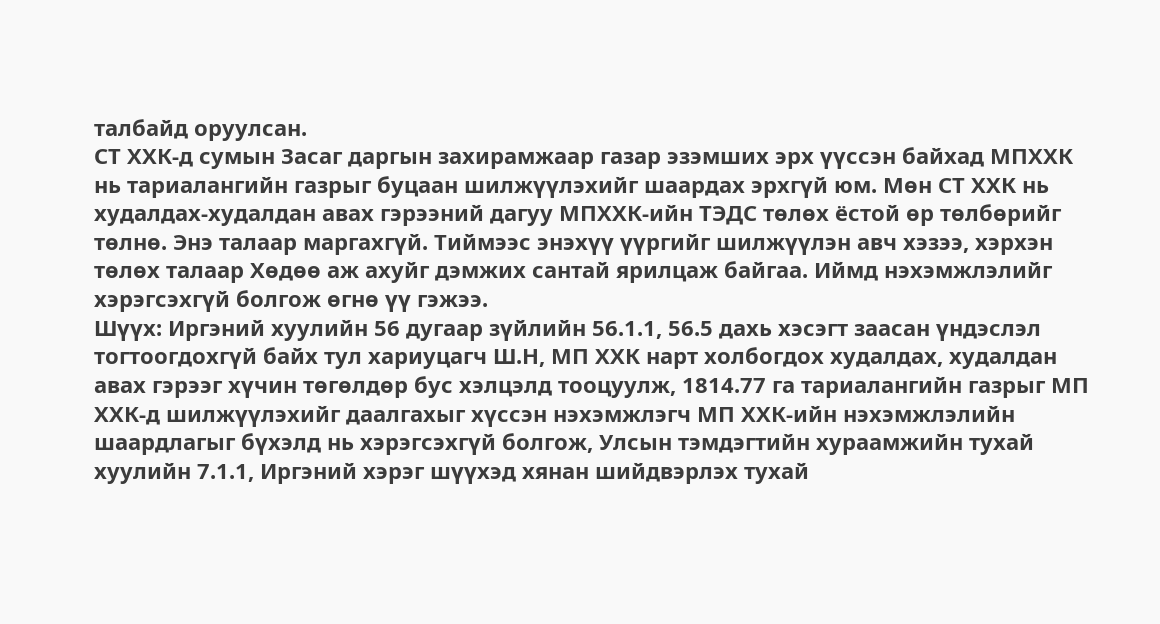талбайд оруулсан.
СТ ХХК-д сумын Засаг даргын захирамжаар газар эзэмших эрх үүссэн байхад МПХХК нь тариалангийн газрыг буцаан шилжүүлэхийг шаардах эрхгүй юм. Мөн СТ ХХК нь худалдах-худалдан авах гэрээний дагуу МПХХК-ийн ТЭДС төлөх ёстой өр төлбөрийг төлнө. Энэ талаар маргахгүй. Тиймээс энэхүү үүргийг шилжүүлэн авч хэзээ, хэрхэн төлөх талаар Хөдөө аж ахуйг дэмжих сантай ярилцаж байгаа. Иймд нэхэмжлэлийг хэрэгсэхгүй болгож өгнө үү гэжээ.
Шүүх: Иргэний хуулийн 56 дугаар зүйлийн 56.1.1, 56.5 дахь хэсэгт заасан үндэслэл тогтоогдохгүй байх тул хариуцагч Ш.Н, МП ХХК нарт холбогдох худалдах, худалдан авах гэрээг хүчин төгөлдөр бус хэлцэлд тооцуулж, 1814.77 га тариалангийн газрыг МП ХХК-д шилжүүлэхийг даалгахыг хүссэн нэхэмжлэгч МП ХХК-ийн нэхэмжлэлийн шаардлагыг бүхэлд нь хэрэгсэхгүй болгож, Улсын тэмдэгтийн хураамжийн тухай хуулийн 7.1.1, Иргэний хэрэг шүүхэд хянан шийдвэрлэх тухай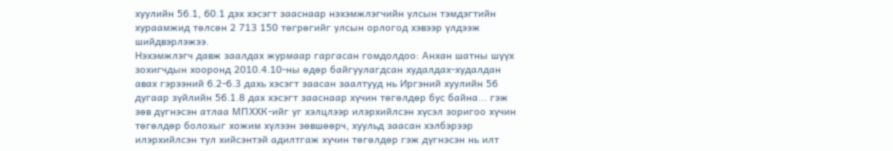хуулийн 56.1, 60.1 дэх хэсэгт зааснаар нэхэмжлэгчийн улсын тэмдэгтийн хураамжид төлсөн 2 713 150 төгрөгийг улсын орлогод хэвээр үлдээж шийдвэрлэжээ.
Нэхэмжлэгч давж заалдах журмаар гаргасан гомдолдоо: Анхан шатны шүүх зохигчдын хооронд 2010.4.10-ны өдөр байгуулагдсан худалдах-худалдан авах гэрээний 6.2-6.3 дахь хэсэгт заасан заалтууд нь Иргэний хуулийн 56 дугаар зүйлийн 56.1.8 дах хэсэгт зааснаар хүчин төгөлдөр бус байна... гэж зөв дүгнэсэн атлаа МПХХК-ийг уг хэлцлээр илэрхийлсэн хүсэл зоригоо хүчин төгөлдөр болохыг хожим хүлээн зөвшөөрч, хуульд заасан хэлбэрээр илэрхийлсэн тул хийсэнтэй адилтгаж хүчин төгөлдөр гэж дүгнэсэн нь илт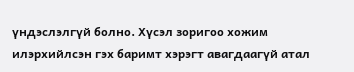үндэслэлгүй болно. Хүсэл зоригоо хожим илэрхийлсэн гэх баримт хэрэгт авагдаагүй атал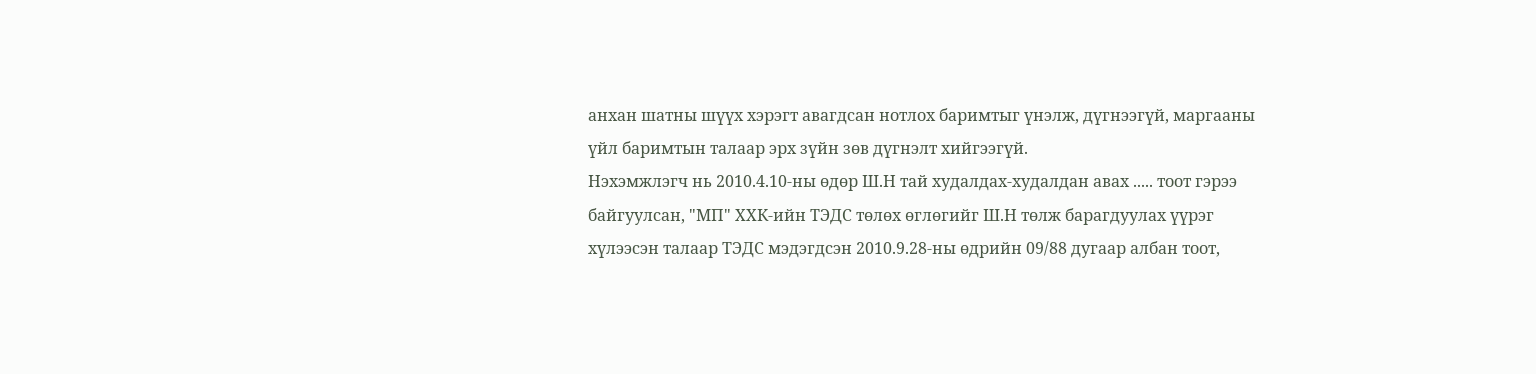анхан шатны шүүх хэрэгт авагдсан нотлох баримтыг үнэлж, дүгнээгүй, маргааны үйл баримтын талаар эрх зүйн зөв дүгнэлт хийгээгүй.
Нэхэмжлэгч нь 2010.4.10-ны өдөр Ш.Н тай худалдах-худалдан авах ..... тоот гэрээ байгуулсан, "МП" ХХК-ийн ТЭДС төлөх өглөгийг Ш.Н төлж барагдуулах үүрэг хүлээсэн талаар ТЭДС мэдэгдсэн 2010.9.28-ны өдрийн 09/88 дугаар албан тоот,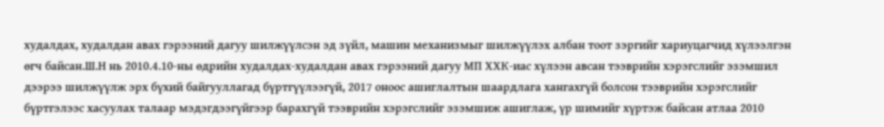худалдах, худалдан авах гэрээний дагуу шилжүүлсэн эд зүйл, машин механизмыг шилжүүлэх албан тоот зэргийг хариуцагчид хүлээлгэн өгч байсан.Ш.Н нь 2010.4.10-ны өдрийн худалдах-худалдан авах гэрээний дагуу МП ХХК-иас хүлээн авсан тээврийн хэрэгслийг эзэмшил дээрээ шилжүүлж эрх бүхий байгууллагад бүртгүүлээгүй, 2017 оноос ашиглалтын шаардлага хангахгүй болсон тээврийн хэрэгслийг бүртгэлээс хасуулах талаар мэдэгдээгүйгээр барахгүй тээврийн хэрэгслийг эзэмшиж ашиглаж, үр шимийг хүртэж байсан атлаа 2010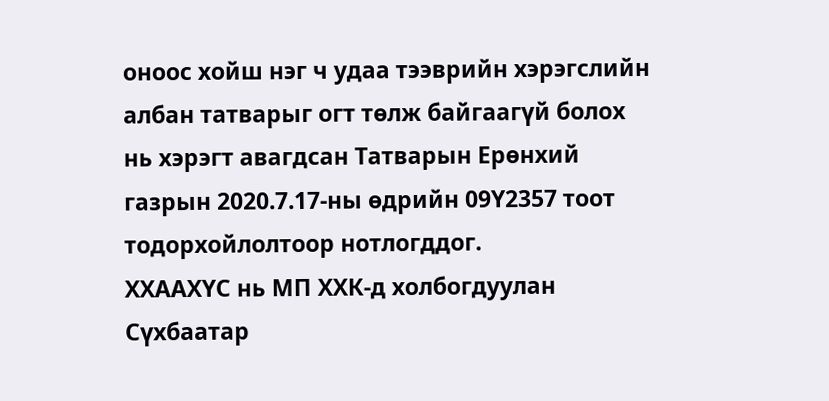оноос хойш нэг ч удаа тээврийн хэрэгслийн албан татварыг огт төлж байгаагүй болох нь хэрэгт авагдсан Татварын Ерөнхий газрын 2020.7.17-ны өдрийн 09Ү2357 тоот тодорхойлолтоор нотлогддог.
ХХААХҮС нь МП ХХК-д холбогдуулан Сүхбаатар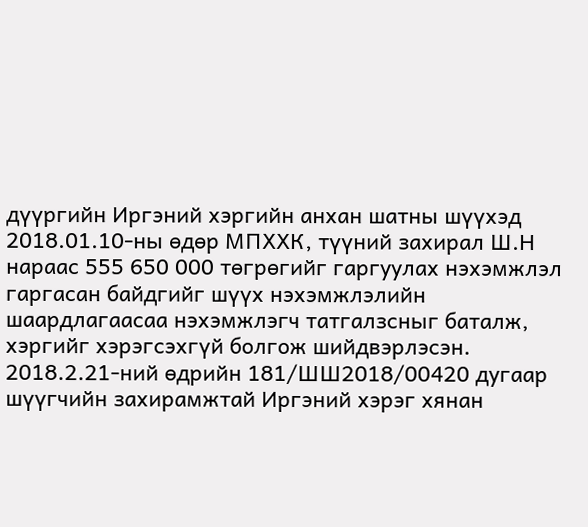дүүргийн Иргэний хэргийн анхан шатны шүүхэд 2018.01.10-ны өдөр МПХХК, түүний захирал Ш.Н нараас 555 650 000 төгрөгийг гаргуулах нэхэмжлэл гаргасан байдгийг шүүх нэхэмжлэлийн шаардлагаасаа нэхэмжлэгч татгалзсныг баталж, хэргийг хэрэгсэхгүй болгож шийдвэрлэсэн. 2018.2.21-ний өдрийн 181/ШШ2018/00420 дугаар шүүгчийн захирамжтай Иргэний хэрэг хянан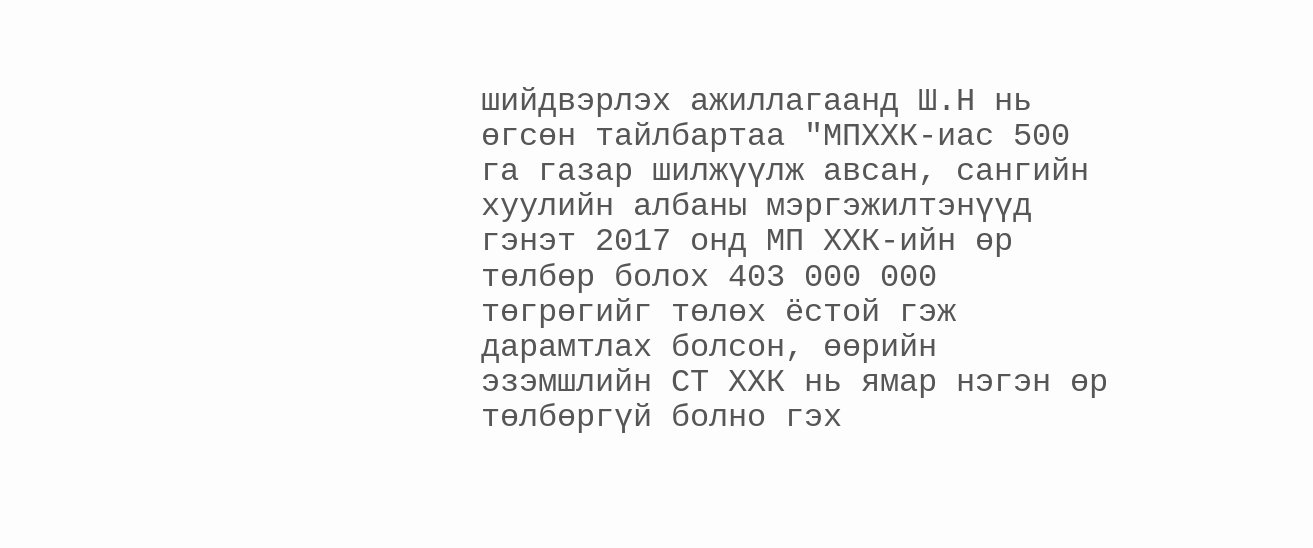шийдвэрлэх ажиллагаанд Ш.Н нь өгсөн тайлбартаа "МПХХК-иас 500 га газар шилжүүлж авсан, сангийн хуулийн албаны мэргэжилтэнүүд гэнэт 2017 онд МП ХХК-ийн өр төлбөр болох 403 000 000 төгрөгийг төлөх ёстой гэж дарамтлах болсон, өөрийн эзэмшлийн СТ ХХК нь ямар нэгэн өр төлбөргүй болно гэх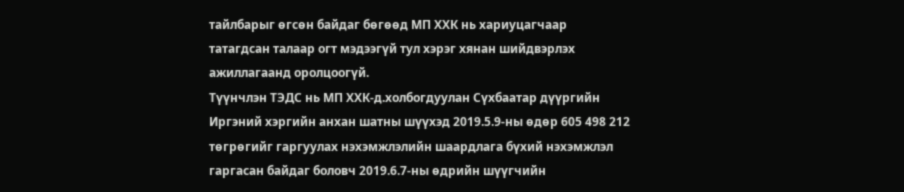тайлбарыг өгсөн байдаг бөгөөд МП ХХК нь хариуцагчаар татагдсан талаар огт мэдээгүй тул хэрэг хянан шийдвэрлэх ажиллагаанд оролцоогүй.
Түүнчлэн ТЭДС нь МП ХХК-д.холбогдуулан Сүхбаатар дүүргийн Иргэний хэргийн анхан шатны шүүхэд 2019.5.9-ны өдөр 605 498 212 төгрөгийг гаргуулах нэхэмжлэлийн шаардлага бүхий нэхэмжлэл гаргасан байдаг боловч 2019.6.7-ны өдрийн шүүгчийн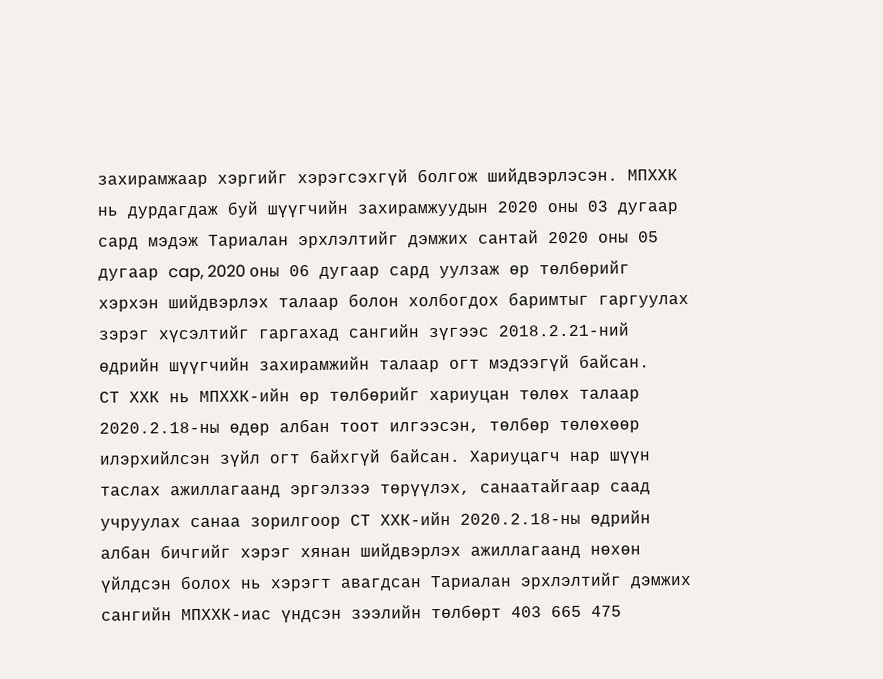захирамжаар хэргийг хэрэгсэхгүй болгож шийдвэрлэсэн. МПХХК нь дурдагдаж буй шүүгчийн захирамжуудын 2020 оны 03 дугаар сард мэдэж Тариалан эрхлэлтийг дэмжих сантай 2020 оны 05 дугаар cap, 2020 оны 06 дугаар сард уулзаж өр төлбөрийг хэрхэн шийдвэрлэх талаар болон холбогдох баримтыг гаргуулах зэрэг хүсэлтийг гаргахад сангийн зүгээс 2018.2.21-ний өдрийн шүүгчийн захирамжийн талаар огт мэдээгүй байсан.
СТ ХХК нь МПХХК-ийн өр төлбөрийг хариуцан төлөх талаар 2020.2.18-ны өдөр албан тоот илгээсэн, төлбөр төлөхөөр илэрхийлсэн зүйл огт байхгүй байсан. Хариуцагч нар шүүн таслах ажиллагаанд эргэлзээ төрүүлэх, санаатайгаар саад учруулах санаа зорилгоор СТ ХХК-ийн 2020.2.18-ны өдрийн албан бичгийг хэрэг хянан шийдвэрлэх ажиллагаанд нөхөн үйлдсэн болох нь хэрэгт авагдсан Тариалан эрхлэлтийг дэмжих сангийн МПХХК-иас үндсэн зээлийн төлбөрт 403 665 475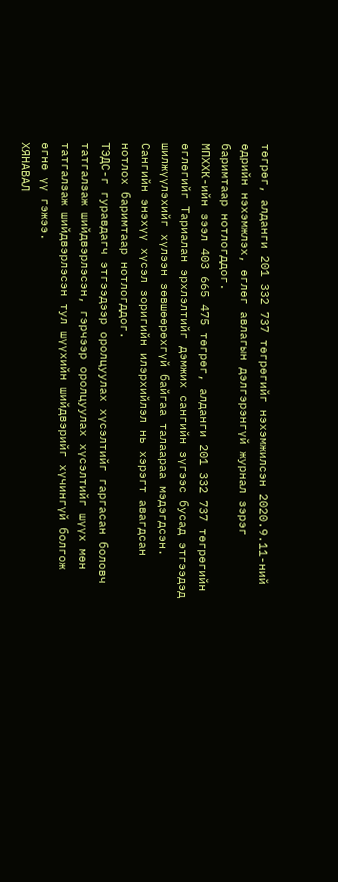төгрөг, алданги 201 332 737 төгрөгийг нэхэмжилсэн 2020.9.11-ний өдрийн нэхэмжлэх, өглөг авлагын дэлгэрэнгүй журнал зэрэг баримтаар нотлогддог.
МПХХК-ийн зээл 403 665 475 төгрөг, алданги 201 332 737 төгрөгийн өглөгийг Тариалан эрхлэлтийг дэмжих сангийн зүгээс бусад этгээдэд шилжүүлэхийг хүлээн зөвшөөрөхгүй байгаа талаараа мэдэгдсэн. Сангийн энэхүү хүсэл зоригийн илэрхийлэл нь хэрэгт авагдсан нотлох баримтаар нотлогддог.
ТЭДС-г гуравдагч этгээдээр оролцуулах хүсэлтийг гаргасан боловч татгалзаж шийдвэрлэсэн, гэрчээр оролцуулах хүсэлтийг шүүх мөн татгалзаж шийдвэрлэсэн тул шүүхийн шийдвэрийг хүчингүй болгож өгнө үү гэжээ.
ХЯНАВАЛ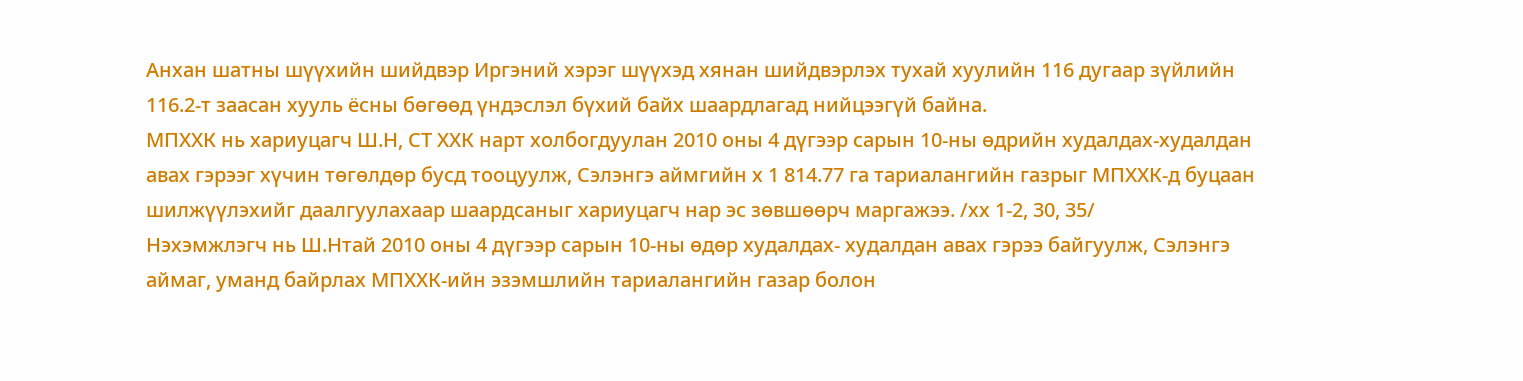Анхан шатны шүүхийн шийдвэр Иргэний хэрэг шүүхэд хянан шийдвэрлэх тухай хуулийн 116 дугаар зүйлийн 116.2-т заасан хууль ёсны бөгөөд үндэслэл бүхий байх шаардлагад нийцээгүй байна.
МПХХК нь хариуцагч Ш.Н, СТ ХХК нарт холбогдуулан 2010 оны 4 дүгээр сарын 10-ны өдрийн худалдах-худалдан авах гэрээг хүчин төгөлдөр бусд тооцуулж, Сэлэнгэ аймгийн х 1 814.77 га тариалангийн газрыг МПХХК-д буцаан шилжүүлэхийг даалгуулахаар шаардсаныг хариуцагч нар эс зөвшөөрч маргажээ. /хх 1-2, 30, 35/
Нэхэмжлэгч нь Ш.Нтай 2010 оны 4 дүгээр сарын 10-ны өдөр худалдах- худалдан авах гэрээ байгуулж, Сэлэнгэ аймаг, уманд байрлах МПХХК-ийн эзэмшлийн тариалангийн газар болон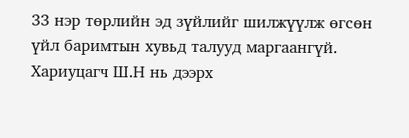33 нэр төрлийн эд зүйлийг шилжүүлж өгсөн үйл баримтын хувьд талууд маргаангүй.
Хариуцагч Ш.Н нь дээрх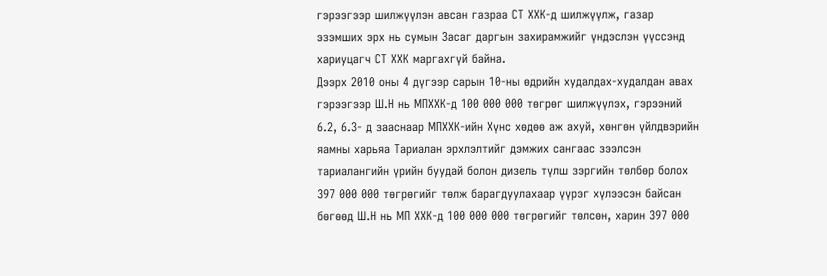гэрээгээр шилжүүлэн авсан газраа СТ ХХК-д шилжүүлж, газар эзэмших эрх нь сумын Засаг даргын захирамжийг үндэслэн үүссэнд хариуцагч СТ ХХК маргахгүй байна.
Дээрх 2010 оны 4 дүгээр сарын 10-ны өдрийн худалдах-худалдан авах гэрээгээр Ш.Н нь МПХХК-д 100 000 000 төгрөг шилжүүлэх, гэрээний 6.2, 6.3- д зааснаар МПХХК-ийн Хүнс хөдөө аж ахуй, хөнгөн үйлдвэрийн яамны харьяа Тариалан эрхлэлтийг дэмжих сангаас зээлсэн тариалангийн үрийн буудай болон дизель түлш зэргийн төлбөр болох 397 000 000 төгрөгийг төлж барагдуулахаар үүрэг хүлээсэн байсан бөгөөд Ш.Н нь МП ХХК-д 100 000 000 төгрөгийг төлсөн, харин 397 000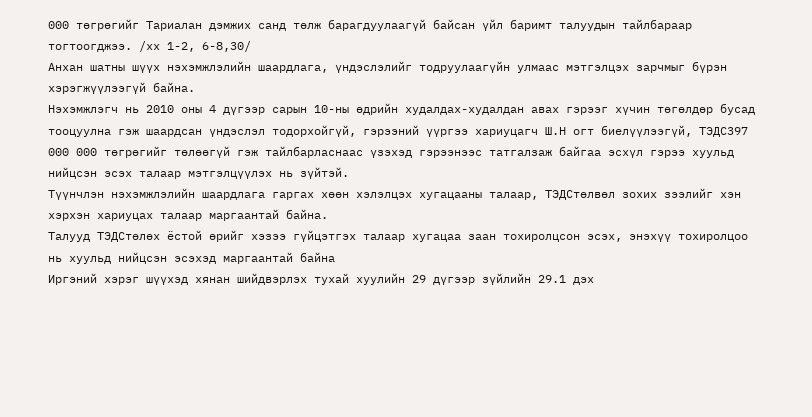000 төгрөгийг Тариалан дэмжих санд төлж барагдуулаагүй байсан үйл баримт талуудын тайлбараар тогтоогджээ. /хх 1-2, 6-8,30/
Анхан шатны шүүх нэхэмжлэлийн шаардлага, үндэслэлийг тодруулаагүйн улмаас мэтгэлцэх зарчмыг бүрэн хэрэгжүүлээгүй байна.
Нэхэмжлэгч нь 2010 оны 4 дүгээр сарын 10-ны өдрийн худалдах-худалдан авах гэрээг хүчин төгөлдөр бусад тооцуулна гэж шаардсан үндэслэл тодорхойгүй, гэрээний үүргээ хариуцагч Ш.Н огт биелүүлээгүй, ТЭДС397 000 000 төгрөгийг төлөөгүй гэж тайлбарласнаас үзэхэд гэрээнээс татгалзаж байгаа эсхүл гэрээ хуульд нийцсэн эсэх талаар мэтгэлцүүлэх нь зүйтэй.
Түүнчлэн нэхэмжлэлийн шаардлага гаргах хөөн хэлэлцэх хугацааны талаар, ТЭДСтөлвөл зохих зээлийг хэн хэрхэн хариуцах талаар маргаантай байна.
Талууд ТЭДСтөлөх ёстой өрийг хэзээ гүйцэтгэх талаар хугацаа заан тохиролцсон эсэх, энэхүү тохиролцоо нь хуульд нийцсэн эсэхэд маргаантай байна
Иргэний хэрэг шүүхэд хянан шийдвэрлэх тухай хуулийн 29 дүгээр зүйлийн 29.1 дэх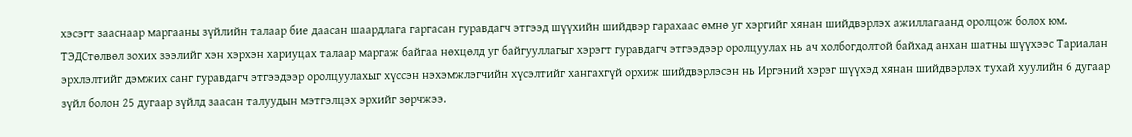хэсэгт зааснаар маргааны зүйлийн талаар бие даасан шаардлага гаргасан гуравдагч этгээд шүүхийн шийдвэр гарахаас өмнө уг хэргийг хянан шийдвэрлэх ажиллагаанд оролцож болох юм. ТЭДСтөлвөл зохих зээлийг хэн хэрхэн хариуцах талаар маргаж байгаа нөхцөлд уг байгууллагыг хэрэгт гуравдагч этгээдээр оролцуулах нь ач холбогдолтой байхад анхан шатны шүүхээс Тариалан эрхлэлтийг дэмжих санг гуравдагч этгээдээр оролцуулахыг хүссэн нэхэмжлэгчийн хүсэлтийг хангахгүй орхиж шийдвэрлэсэн нь Иргэний хэрэг шүүхэд хянан шийдвэрлэх тухай хуулийн 6 дугаар зүйл болон 25 дугаар зүйлд заасан талуудын мэтгэлцэх эрхийг зөрчжээ.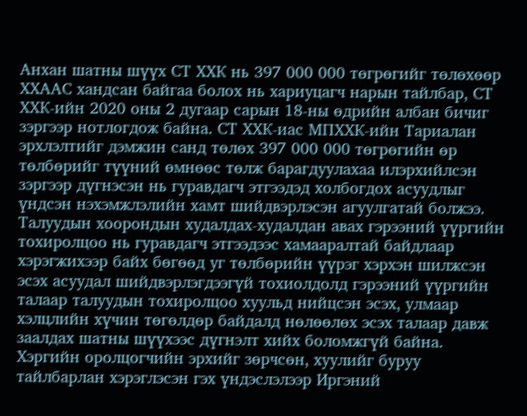Анхан шатны шүүх СТ ХХК нь 397 000 000 төгрөгийг төлөхөөр ХХААС хандсан байгаа болох нь хариуцагч нарын тайлбар, СТ ХХК-ийн 2020 оны 2 дугаар сарын 18-ны өдрийн албан бичиг зэргээр нотлогдож байна. СТ ХХК-иас МПХХК-ийн Тариалан эрхлэлтийг дэмжин санд төлөх 397 000 000 төгрөгийн өр төлбөрийг түүний өмнөөс төлж барагдуулахаа илэрхийлсэн зэргээр дүгнэсэн нь гуравдагч этгээдэд холбогдох асуудлыг үндсэн нэхэмжлэлийн хамт шийдвэрлэсэн агуулгатай болжээ.
Талуудын хоорондын худалдах-худалдан авах гэрээний үүргийн тохиролцоо нь гуравдагч этгээдээс хамааралтай байдлаар хэрэгжихээр байх бөгөөд уг төлбөрийн үүрэг хэрхэн шилжсэн эсэх асуудал шийдвэрлэгдээгүй тохиолдолд гэрээний үүргийн талаар талуудын тохиролцоо хуульд нийцсэн эсэх, улмаар хэлцлийн хүчин төгөлдөр байдалд нөлөөлөх эсэх талаар давж заалдах шатны шүүхээс дүгнэлт хийх боломжгүй байна.
Хэргийн оролцогчийн эрхийг зөрчсөн, хуулийг буруу тайлбарлан хэрэглэсэн гэх үндэслэлээр Иргэний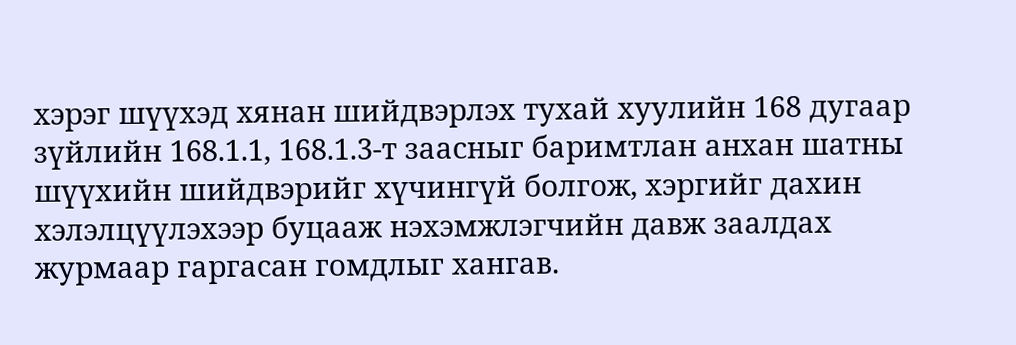хэрэг шүүхэд хянан шийдвэрлэх тухай хуулийн 168 дугаар зүйлийн 168.1.1, 168.1.3-т заасныг баримтлан анхан шатны шүүхийн шийдвэрийг хүчингүй болгож, хэргийг дахин хэлэлцүүлэхээр буцааж нэхэмжлэгчийн давж заалдах журмаар гаргасан гомдлыг хангав.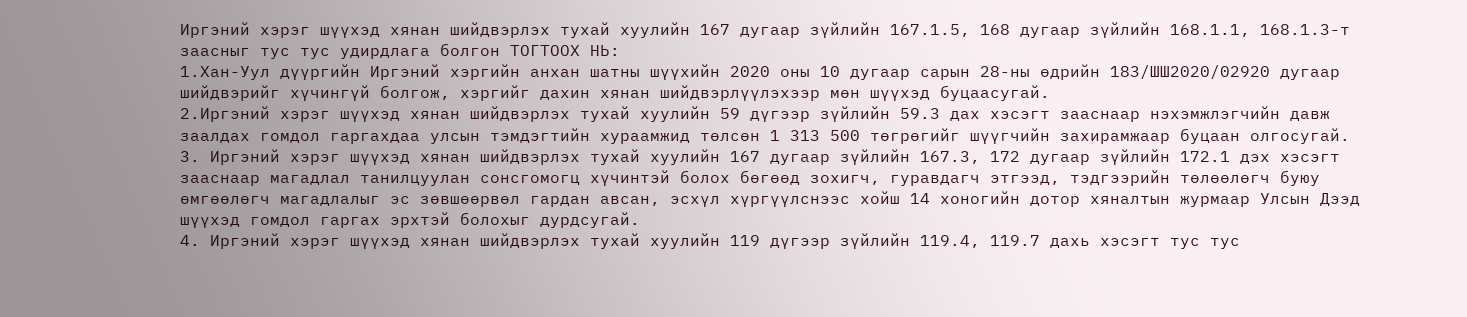Иргэний хэрэг шүүхэд хянан шийдвэрлэх тухай хуулийн 167 дугаар зүйлийн 167.1.5, 168 дугаар зүйлийн 168.1.1, 168.1.3-т заасныг тус тус удирдлага болгон ТОГТООХ НЬ:
1.Хан-Уул дүүргийн Иргэний хэргийн анхан шатны шүүхийн 2020 оны 10 дугаар сарын 28-ны өдрийн 183/ШШ2020/02920 дугаар шийдвэрийг хүчингүй болгож, хэргийг дахин хянан шийдвэрлүүлэхээр мөн шүүхэд буцаасугай.
2.Иргэний хэрэг шүүхэд хянан шийдвэрлэх тухай хуулийн 59 дүгээр зүйлийн 59.3 дах хэсэгт зааснаар нэхэмжлэгчийн давж заалдах гомдол гаргахдаа улсын тэмдэгтийн хураамжид төлсөн 1 313 500 төгрөгийг шүүгчийн захирамжаар буцаан олгосугай.
3. Иргэний хэрэг шүүхэд хянан шийдвэрлэх тухай хуулийн 167 дугаар зүйлийн 167.3, 172 дугаар зүйлийн 172.1 дэх хэсэгт зааснаар магадлал танилцуулан сонсгомогц хүчинтэй болох бөгөөд зохигч, гуравдагч этгээд, тэдгээрийн төлөөлөгч буюу өмгөөлөгч магадлалыг эс зөвшөөрвөл гардан авсан, эсхүл хүргүүлснээс хойш 14 хоногийн дотор хяналтын журмаар Улсын Дээд шүүхэд гомдол гаргах эрхтэй болохыг дурдсугай.
4. Иргэний хэрэг шүүхэд хянан шийдвэрлэх тухай хуулийн 119 дүгээр зүйлийн 119.4, 119.7 дахь хэсэгт тус тус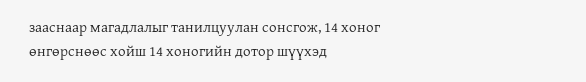зааснаар магадлалыг танилцуулан сонсгож, 14 хоног өнгөрснөөс хойш 14 хоногийн дотор шүүхэд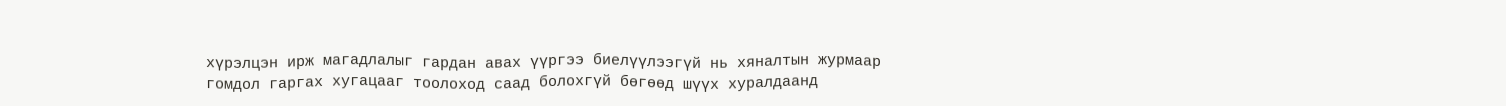хүрэлцэн ирж магадлалыг гардан авах үүргээ биелүүлээгүй нь хяналтын журмаар гомдол гаргах хугацааг тоолоход саад болохгүй бөгөөд шүүх хуралдаанд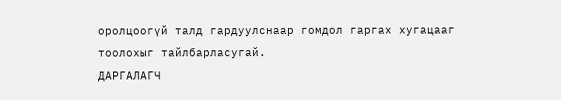оролцоогүй талд гардуулснаар гомдол гаргах хугацааг тоолохыг тайлбарласугай.
ДАРГАЛАГЧ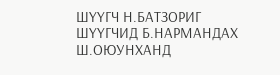ШҮҮГЧ Н.БАТЗОРИГ
ШҮҮГЧИД Б.НАРМАНДАХ
Ш.ОЮУНХАНД